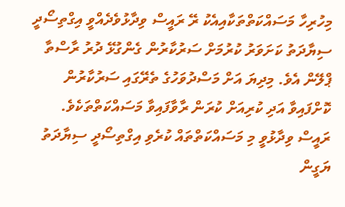މިހުރިހާ މަސައްކަތްތަކާއިއެކު ރޭ ރައީސް ވިދާޅުވެދެއްވީ އިގްތިސޯދީ ސިޔާދަތު ކަށަވަރު ކުރުމަށް ސަރުކާރުން ގެންގުޅޭ ދުރު ރާސްތާ ޕްލޭން އެވެ. މިދިޔަ އަށް މަސްދުވަހުގެ ތެރޭގައި ސަރުކާރުން ކޮށްފައިވާ އަދި ކުރިއަށް ކުރަން ރާވާފައިވާ މަސައްކަތްތަކެވެ. ރައީސް ވިދާޅުވީ މި މަސައްކަތްތައް ކުރެވި އިގްތިސޯދީ ސިޔާދަތު ޔަގީން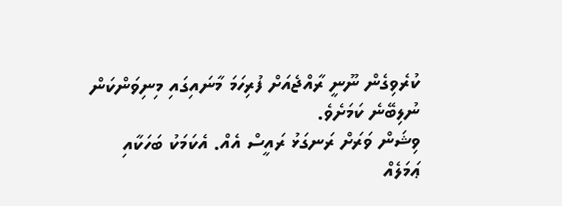ކުރެވިގެން ނޫނީ ރާއްޖެއަށް ފުރިހަމަ މާނައިގައި މިނިވަންކަން ނުލިބޭނެ ކަމަށެވެ.
ވިޝަން ވަރަށް ރަނގަޅު ރައީސް އެއް. އެކަމަކު ބަހަކާއި ޢަމަލެއް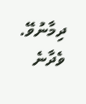ދިމާނުވޭ. ވެދާނެ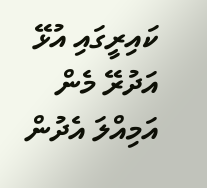ކައިރީގައި އުޅޭ އަދުރޭ މެން އަމިއްލަ އެދުން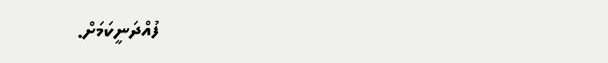ފުއްދަނީކަމަށް.